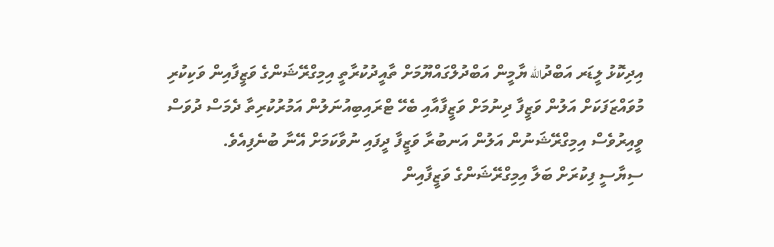އިދިކޮޅު ލީޑަރ އަބްދުالله ޔާމީން އަބްދުލްގައްޔޫމަށް ތާއީދުކުރާތީ އިމިގްރޭޝަންގެ ވަޒީފާއިން ވަކިކުރި މުވައްޒަފަކަށް އަލުން ވަޒީފާ ދިނުމަށް ވަޒީފާއާއި ބެހޭ ޓްރައިބިއުނަލުން އަމުރުކުރިތާ ދެމަސް ދުވަސް ވީއިރުވެސް އިމިގްރޭޝަނުން އަލުން އަނބުރާ ވަޒީފާ ދީފައި ނުވާކަމަށް އޭނާ ބުނެފިއެވެ.
ސިޔާސީ ފިކުރަށް ބަލާ އިމިގްރޭޝަންގެ ވަޒީފާއިން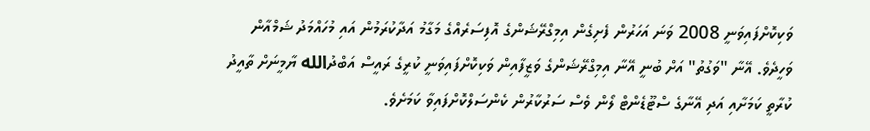ވަކިކޮށްފައިވަނީ 2008 ވަނަ އަހަރުން ފެށިގެން އިމިގްރޭޝަންގެ އޮފިސަރެއްގެ މަގާމު އަދާކުރަމުން އައި މުހައްމަދު ޝަމްއާން ވަހީދެވެ. އޭނާ "ވަގުތު" އަށް ބުނީ އޭނާ އިމިގްރޭޝަންގެ ވަޒީފާއިން ވަކިކޮށްފައިވަނީ ކުރީގެ ރައީސް އަބްދުالله ޔާމީނަށް ތާއީދު ކުރާތީ ކަމަށާއި އަދި އޭނާގެ ސްޓޫޑެންޓް ލޯން ވެސް ސަރުކާރުން ކެންސަލްކޮށްފައިވާ ކަމަށެވެ.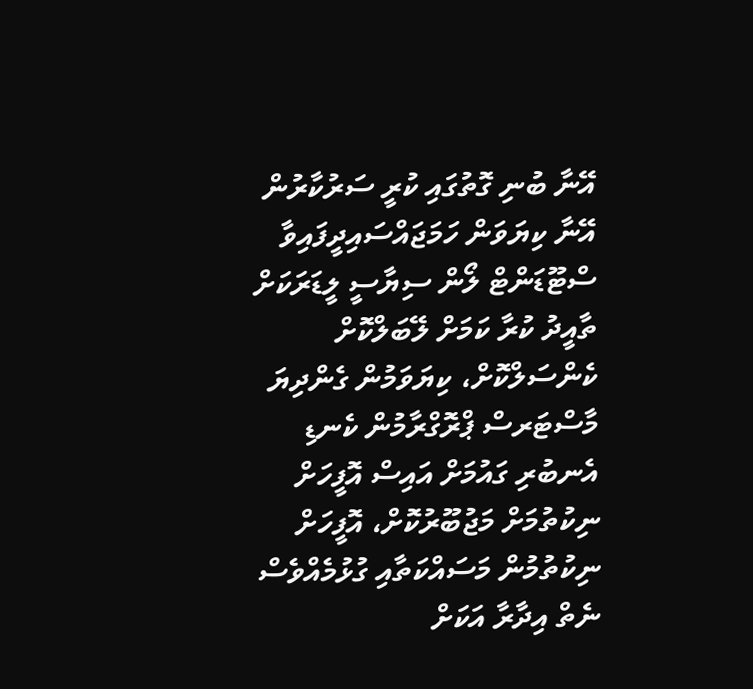އޭނާ ބުނި ގޮތުގައި ކުރީ ސަރުކާރުން އޭނާ ކިޔަވަން ހަމަޖައްސައިދީފައިވާ ސްޓޫޑަންޓް ލޯން ސިޔާސީ ލީޑަރަކަށް ތާއީދު ކުރާ ކަމަށް ލޭބަލްކޮށް ކެންސަލްކޮށް، ކިޔަވަމުން ގެންދިޔަ މާސްޓަރސް ޕްރޮގްރާމުން ކެނޑި އެނބުރި ގައުމަށް އައިސް އޮފީހަށް ނިކުތުމަށް މަޖުބޫރުކޮށް، އޮފީހަށް ނިކުތުމުން މަސައްކަތާއި ގުޅުމެއްވެސް ނެތް އިދާރާ އަކަށް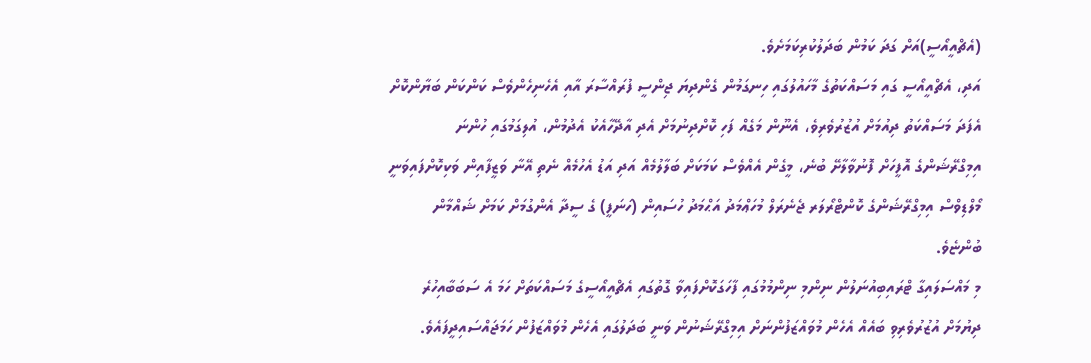(އެޗްއީއޯސީ)އަށް ގަދަ ކަމުން ބަދަލުކުރިކަމަށެވެ.
އަދި، އެޗްއީއޯސީ ގައި މަސައްކަތުގެ މާހައުލުގައި ހިނގަމުން ގެންދިޔަ ޖިންސީ ފުރައްސާރަ އާއި އެހެނިހެންވެސް ކަންކަން ބަޔާންކޮށް އެފަދަ މަސައްކަތު ދިއުމަށް އުޒުރުވެރިވެ، އެނޫން މަގެއް ފަހި ކޮށްދިނުމަށް އެދި އާދޭހާއެކު އެދުމުން، އުލިގަމުގައި ހުންނަ އިމިގްރޭޝަންގެ އޮފީހަށް ފޮނުވާލާށޭ ބުނެ، މީގެން އެއްވެސް ކަމަކަށް ބަލާލުމެއް އަދި އަޑު އެހުމެއް ނެތި އޭނާ ވަޒީފާއިން ވަކިކޮށްފައިވަނީ މޯލްޑިވްސް އިމިގްރޭޝަންގެ ކޮންޓްރޯލަރ ޖެނެރަލް މުހަޢްމަދު އަޙްމަދު ހުސައިން (ހަނަފީ) ގެ ސީދާ އެންގުމަށް ކަމަށް ޝައްމާން ބުންޏެވެ.
މި މައްސަލައިގާ ޓްރައިބިއުނަލުން ނިންމި ނިންމުމުގައި ފާހަގަކޮށްފައިވާ ގޮތުގައި އެޗްއީއޯސީގެ މަސައްކަތަށް ހަމަ އެ ސަބަބާއިހުރެ ދިޔުމަށް އުޒުރުވެރިވި ބައެއް އެހެން މުވައްޒަފުންނަށް އިމިގްރޭޝަނުން ވަނީ ބަދަލުގައި އެހެން މުވައްޒަފުން ހަމަޖައްސައިދީފައެވެ.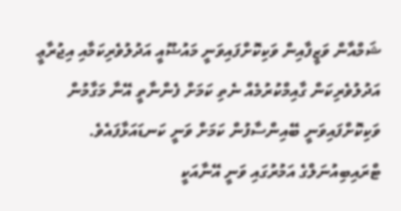ޝަމްއާން ވަޒީފާއިން ވަކިކޮށްފައިވަނީ މައުޟޫއީ އަދުލުވެރިކަމާއި އިޖުރާޢީ އަދުލުވެރިކަން ގާއިމްކުރުމެއް ނެތި ކަމަށް ފެންނާތީ އޭނާ މަގާމުން ވަކިކޮށްފައިވަނީ ބޭއިންސާފުން ކަމަށް ވަނީ ކަނޑައަޅާފައެވެ.
ޓްރައިބިއުނަލްގެ އަމުރުގައި ވަނީ އޭނާއަކީ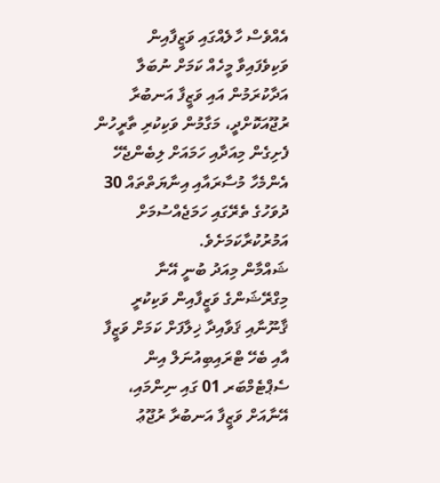އެއްވެސް ހާލެއްގައި ވަޒީފާއިން ވަކިވެފައިވާ މީހެއް ކަމަށް ނުބަލާ އަދާކުރަމުން އައި ވަޒީފާ އަނބުރާ ރުޖޫއަކޮށްދީ، މަގާމުން ވަކިކުރި ތާރީހުން ފެށިގެން މިއަދާއި ހަމައަށް ލިބެންޖެހޭ އެންމެހާ މުސާރައާއި އިނާޔަތްތައް 30 ދުވަހުގެ ތެރޭގައި ހަމަޖެއްސުމަށް އަމުރުކުރާކަމަށެވެ.
ޝައްމާން މިއަދު ބުނީ އޭނާ މިގްރޭޝަންގެ ވަޒީފާއިން ވަކިކުރީ ޤާނޫނާއި ޤަވާއިދާ ޚިލާފަށް ކަމަށް ވަޒީފާ އާއި ބެހޭ ޓްރައިބިއުނަލް އިން ސެޕްޓެމްބަރ 01 ގައި ނިންމައި، އޭނާއަށް ވަޒީފާ އަނބުރާ ރުޖޫޢު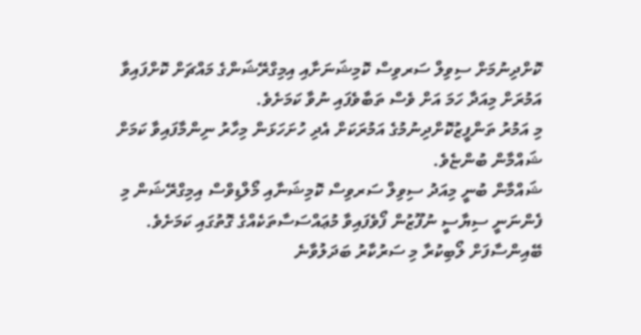ކޮށްދިނުމަށް ސިވިލް ސަރވިސް ކޮމިޝަނަށާއި އިމިގްރޭޝަންގެ މައްޗަށް ކޮށްފައިވާ އަމުރަށް މިއަދާ ހަމަ އަށް ވެސް ތަބާވެފައި ނުވާ ކަމަށެވެ.
މި އަމުރު ތަންފީޒުކޮށްދިނުމުގެ އަމުރަކަށް އެދި ހުށަހަޅަން މިހާރު ނިންމާފައިވާ ކަމަށް ޝައްމާން ބުންޏެވެ.
ޝައްމާން ބުނީ މިއަދު ސިވިލް ސަރވިސް ކޮމިޝަނާއި މޯލްޑިވްސް އިމިގްރޭޝަން މި ފެންނަނީ ސިޔާސީ ނުފޫޒުން ފޯވެފައިވާ މުޢައްސަސާތަކެއްގެ ގޮތުގައި ކަމަށެވެ. ބޭއިންސާފަށް ލޯބިކުރާ މި ސަރުކާރު ބަދަލުވާނެ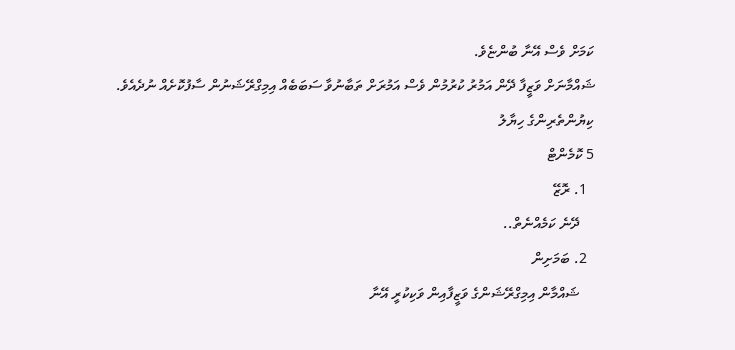ކަމަށް ވެސް އޭނާ ބުންޏެވެ.
ޝައްމާނަށް ވަޒީފާ ދޭން އަމުރު ކުރުމުން ވެސް އަމުރަށް ތަބާނުވާ ސަބަބެއް އިމިގްރޭޝަނުން ސާފުކޮށެއް ނުދެއެވެ.
ކިޔުންތެރިންގެ ހިޔާލު
5 ކޮމެންޓް
  1. ރޮޒޭ
    ދޭނެ ކަމެއްނެތް..
  2. ބަމަށިން
    ޝައްމާން އިމިގްރޭޝަންގެ ވަޒީފާއިން ވަކިކުރީ އޭނާ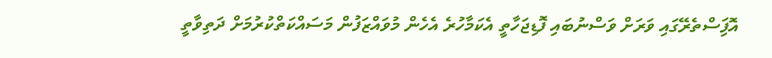އޮފަިސްތެރޭގައި ވަރަށް ވަސްނުބައި ފޮޑިޖަހާތީ އެކަމާހުރެ އެހެން މުވައްޒަފުން މަސައްކަތްކުރުމަށް ދަތިވާތީ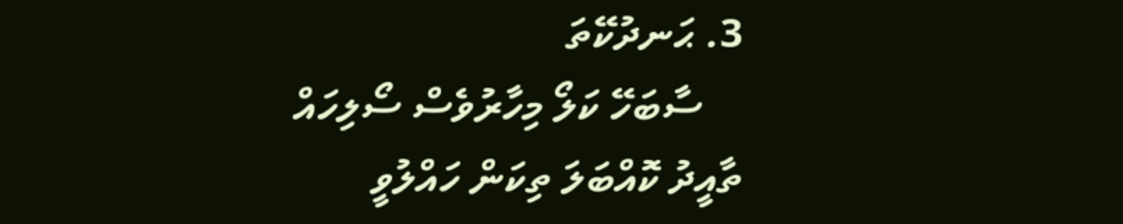3. ޙަނދުކޭތަ
    ސާބަހޭ ކަލޯ މިހާރުވެސް ސޯލިހައް ތާއީދު ކޮއްބަލަ ތިކަން ހައްލުވީ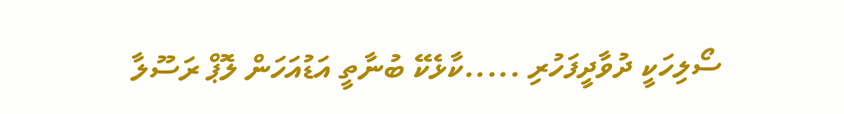ސޯލިހަކީ ދުވާދީފަހުރި .....ކާޅެކޭ ބުނާތީ އަޑުއަހަން ލޮޕް ރަސޫލާ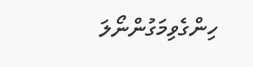ހިންގެވިމަގުންނޯލަ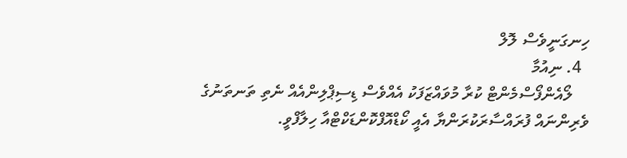ހިނގަނީވެސް ލޮލް
  4. ނިއުމާ
    ލޯއެންފޯސްމެންޓް ކުރާ މުވައްޒަފަކު އެއްވެސް ޑިސިޕްލިންއެއް ނެތި ތަނތަނުގެ ވެރިންނައް ފުރައްސާރަކުރަންޔާ އެއީ ކޯޑްއޮފްކޮންޑަކްޓްއާ ހިލާފްވީ.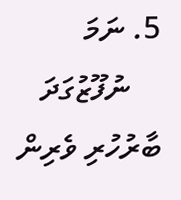5. ނަމަ
    ނުފޫޒުގަދަ ބާރުހުރި ވެރިން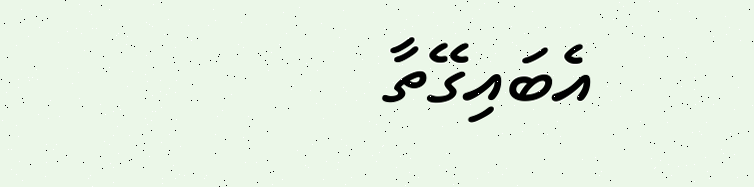އެބައިގޭތާ